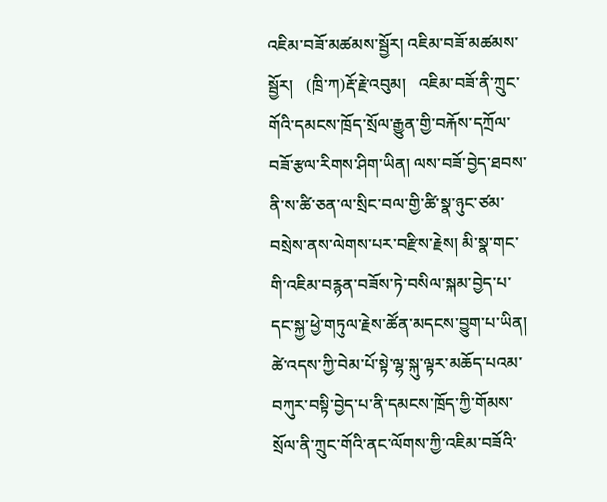འཇིམ་བཟོ་མཚམས་སྦྱོར། འཇིམ་བཟོ་མཚམས་སྦྱོར།   (ཁྲི་ཀ)རྡོ་རྗེ་འབུམ།   འཇིམ་བཟོ་ནི་ཀྲུང་གོའི་དམངས་ཁྲོད་སྲོལ་རྒྱུན་གྱི་བརྐོས་དཀྲོལ་བཟོ་རྩལ་རིགས་ཤིག་ཡིན། ལས་བཟོ་བྱེད་ཐབས་ནི་ས་ཚི་ཅན་ལ་སྲིང་བལ་གྱི་ཚི་སྣ་ཉུང་ཙམ་བསྲེས་ནས་ལེགས་པར་བརྫིས་རྗེས། མི་སྣ་གང་གི་འཇིམ་བརྙན་བཟོས་ཏེ་བསིལ་སྐམ་བྱེད་པ་དང་སྐྱ་ཕྱེ་གཏུལ་རྗེས་ཚོན་མདངས་བྱུག་པ་ཡིན། ཚེ་འདས་ཀྱི་བེམ་པོ་སྟེ་ལྷ་སྐུ་ལྟར་མཆོད་པའམ་བཀུར་བསྟི་བྱེད་པ་ནི་དམངས་ཁྲོད་ཀྱི་གོམས་སྲོལ་ནི་ཀྲུང་གོའི་ནང་ལོགས་ཀྱི་འཇིམ་བཟོའི་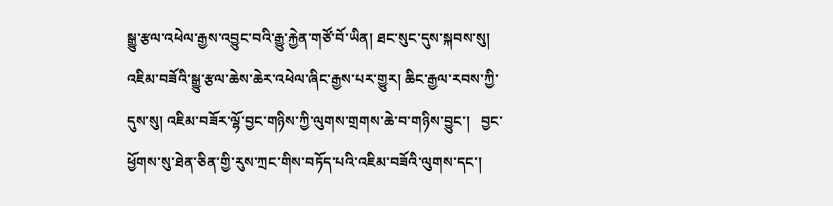སྒྱུ་རྩལ་འཕེལ་རྒྱས་འབྱུང་བའི་རྒྱུ་རྐྱེན་གཙོ་བོ་ཡིན། ཐང་སུང་དུས་སྐབས་སུ།  འཇིམ་བཟོའི་སྒྱུ་རྩལ་ཆེས་ཆེར་འཕེལ་ཞིང་རྒྱས་པར་གྱུར། ཆིང་རྒྱལ་རབས་ཀྱི་དུས་སུ། འཇིམ་བཟོར་ལྷོ་བྱང་གཉིས་ཀྱི་ལུགས་གྲགས་ཆེ་བ་གཉིས་བྱུང་།   བྱང་ཕྱོགས་སུ་ཐེན་ཅིན་གྱི་རུས་ཀྲང་གིས་བཏོད་པའི་འཇིམ་བཟོའི་ལུགས་དང་།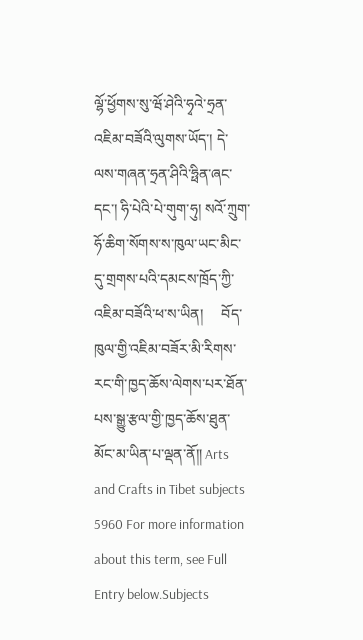ལྷོ་ཕྱོགས་སུ་ཝོ་ཤེའི་ཧྭའེ་ཧྲན་འཇིམ་བཟོའི་ལུགས་ཡོད་། དེ་ལས་གཞན་ཧྲན་ཤིའི་ཧྥིན་ཞང་དང་། ཧི་པེའི་པེ་གུག་ཧུ། སའོ་ཀྲུག་ཧོ་ཆིག་སོགས་ས་ཁུལ་ཡང་མིང་དུ་གྲགས་པའི་དམངས་ཁྲོད་ཀྱི་འཇིམ་བཟོའི་ཕ་ས་ཡིན།     བོད་ཁུལ་གྱི་འཇིམ་བཟོར་མི་རིགས་རང་གི་ཁྱད་ཆོས་ལེགས་པར་ཐོན་པས་སྒྱུ་རྩལ་གྱི་ཁྱད་ཆོས་ཐུན་མོང་མ་ཡིན་པ་ལྡན་ནོ༎ Arts and Crafts in Tibet subjects 5960 For more information about this term, see Full Entry below.Subjects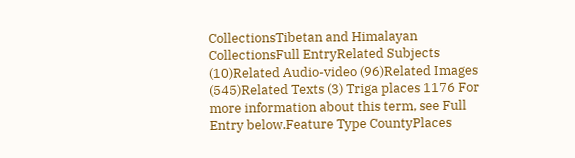CollectionsTibetan and Himalayan CollectionsFull EntryRelated Subjects (10)Related Audio-video (96)Related Images (545)Related Texts (3) Triga places 1176 For more information about this term, see Full Entry below.Feature Type CountyPlaces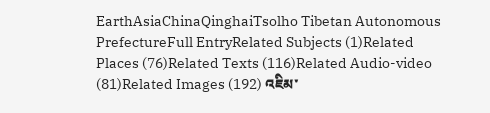EarthAsiaChinaQinghaiTsolho Tibetan Autonomous PrefectureFull EntryRelated Subjects (1)Related Places (76)Related Texts (116)Related Audio-video (81)Related Images (192) འཇིམ་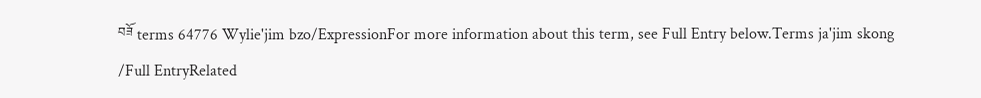བཟོ terms 64776 Wylie'jim bzo/ExpressionFor more information about this term, see Full Entry below.Terms ja'jim skong /Full EntryRelated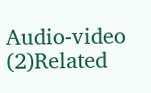Audio-video (2)Related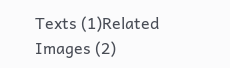Texts (1)Related Images (2)